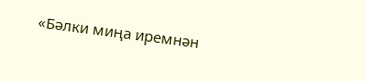«Бәлки миңа иремнән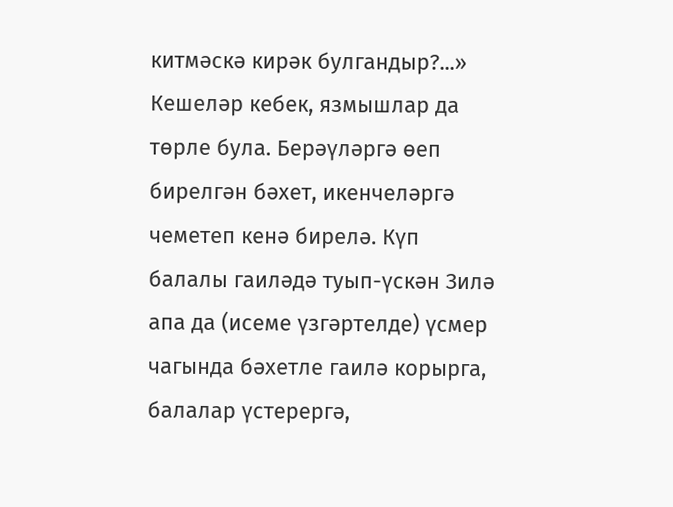китмәскә кирәк булгандыр?...»
Кешеләр кебек, язмышлар да төрле була. Берәүләргә өеп бирелгән бәхет, икенчеләргә чеметеп кенә бирелә. Күп балалы гаиләдә туып-үскән Зилә апа да (исеме үзгәртелде) үсмер чагында бәхетле гаилә корырга, балалар үстерергә,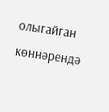олыгайган көннәрендә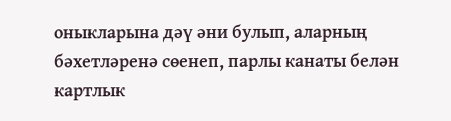оныкларына дәү әни булып, аларның бәхетләренә сөенеп, парлы канаты белән картлык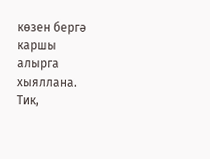көзен бергә каршы алырга хыяллана. Тик,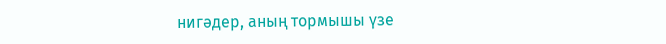нигәдер, аның тормышы үзе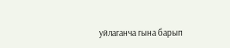уйлаганча гына барып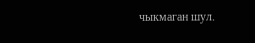чыкмаган шул.